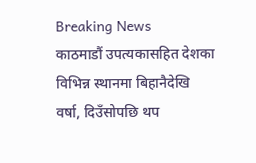Breaking News
काठमाडौं उपत्यकासहित देशका विभिन्न स्थानमा बिहानैदेखि वर्षा, दिउँसोपछि थप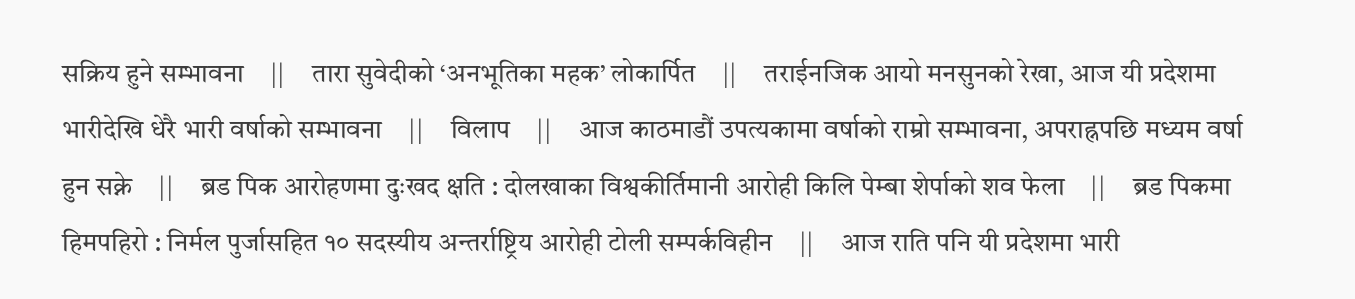सक्रिय हुने सम्भावना    ||     तारा सुवेदीको ‘अनभूतिका महक’ लोकार्पित    ||     तराईनजिक आयो मनसुनको रेखा, आज यी प्रदेशमा भारीदेखि धेरै भारी वर्षाको सम्भावना    ||     विलाप    ||     आज काठमाडौं उपत्यकामा वर्षाको राम्रो सम्भावना, अपराह्नपछि मध्यम वर्षा हुन सक्ने    ||     ब्रड पिक आरोहणमा दुःखद क्षति : दोलखाका विश्वकीर्तिमानी आरोही किलि पेम्बा शेर्पाको शव फेला    ||     ब्रड पिकमा हिमपहिरो : निर्मल पुर्जासहित १० सदस्यीय अन्तर्राष्ट्रिय आरोही टोली सम्पर्कविहीन    ||     आज राति पनि यी प्रदेशमा भारी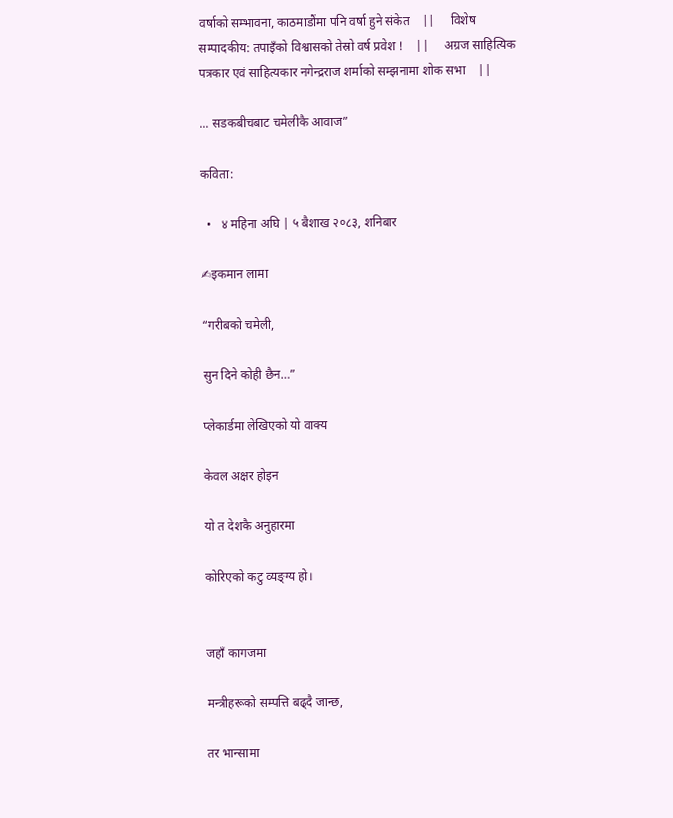वर्षाको सम्भावना, काठमाडौंमा पनि वर्षा हुने संकेत    ||     विशेष सम्पादकीय: तपाइँको विश्वासको तेस्रो वर्ष प्रवेश !    ||     अग्रज साहित्यिक पत्रकार एवं साहित्यकार नगेन्द्रराज शर्माको सम्झनामा शोक सभा    ||

... सडकबीचबाट चमेलीकै आवाज”

कविता:

  •   ४ महिना अघि | ५ बैशाख २०८३, शनिबार

✍इकमान लामा

“गरीबको चमेली,

सुन दिने कोही छैन…”

प्लेकार्डमा लेखिएको यो वाक्य

केवल अक्षर होइन

यो त देशकै अनुहारमा

कोरिएको कटु व्यङ्ग्य हो।


जहाँ कागजमा

मन्त्रीहरूको सम्पत्ति बढ्दै जान्छ,

तर भान्सामा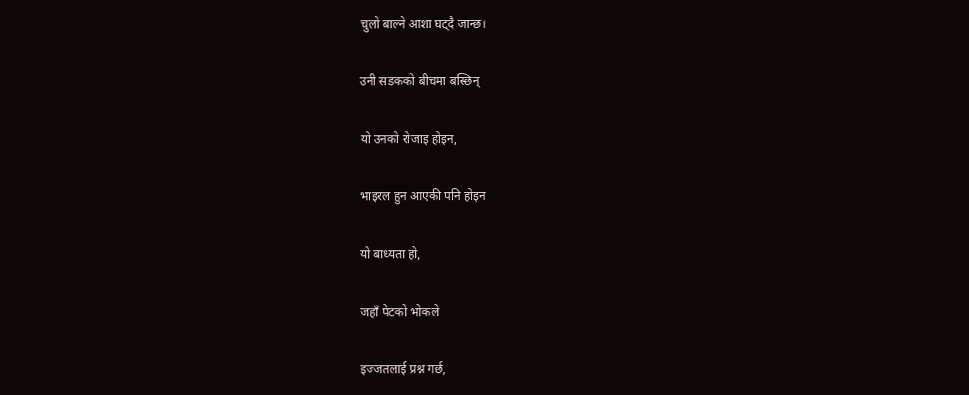चुलो बाल्ने आशा घट्दै जान्छ।

उनी सडकको बीचमा बस्छिन्

यो उनको रोजाइ होइन,

भाइरल हुन आएकी पनि होइन

यो बाध्यता हो,

जहाँ पेटको भोकले

इज्जतलाई प्रश्न गर्छ,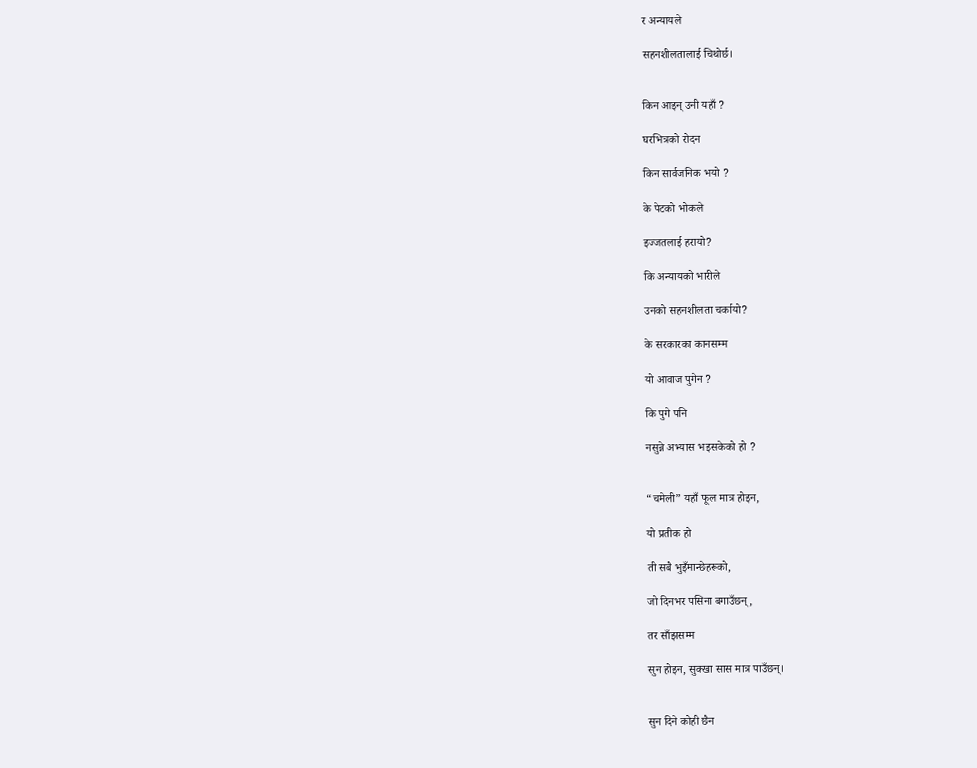र अन्यायले

सहनशीलतालाई चिथोर्छ।


किन आइन् उनी यहाँ ?

घरभित्रको रोदन

किन सार्वजनिक भयो ?

के पेटको भोकले

इज्जतलाई हरायो?

कि अन्यायको भारीले

उनको सहनशीलता चर्कायो?

के सरकारका कानसम्म

यो आवाज पुगेन ?

कि पुगे पनि

नसुन्ने अभ्यास भइसकेको हो ?


“चमेली” यहाँ फूल मात्र होइन,

यो प्रतीक हो

ती सबै भुइँमान्छेहरूको,

जो दिनभर पसिना बगाउँछन्,

तर साँझसम्म

सुन होइन, सुक्खा सास मात्र पाउँछन्।


सुन दिने कोही छैन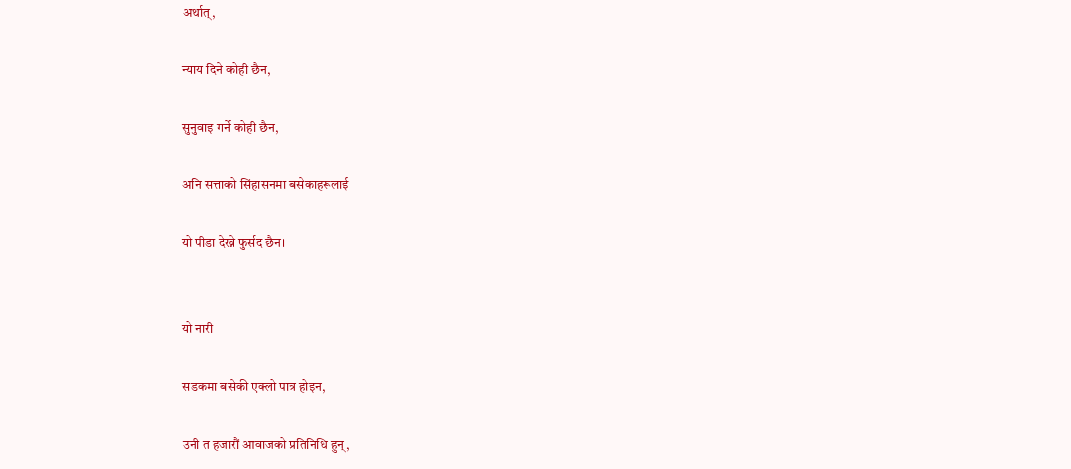अर्थात्,

न्याय दिने कोही छैन,

सुनुवाइ गर्ने कोही छैन,

अनि सत्ताको सिंहासनमा बसेकाहरूलाई

यो पीडा देख्ने फुर्सद छैन।


यो नारी

सडकमा बसेकी एक्लो पात्र होइन,

उनी त हजारौं आवाजको प्रतिनिधि हुन्,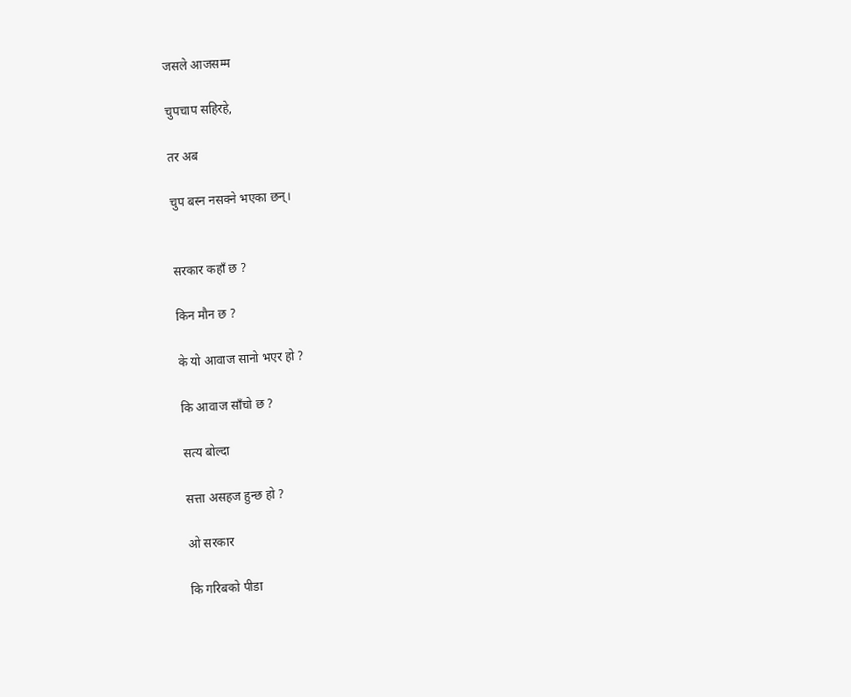जसले आजसम्म

चुपचाप सहिरहे,

तर अब

चुप बस्न नसक्ने भएका छन्।


सरकार कहाँ छ ?

किन मौन छ ?

के यो आवाज सानो भएर हो ?

कि आवाज साँचो छ ?

सत्य बोल्दा

सत्ता असहज हुन्छ हो ?

ओ सरकार

कि गरिबको पीडा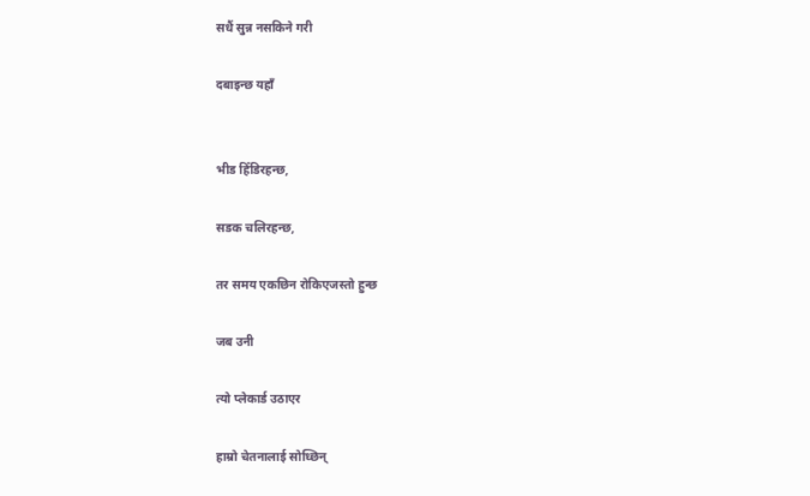सधैं सुन्न नसकिने गरी

दबाइन्छ यहाँ


भीड हिँडिरहन्छ,

सडक चलिरहन्छ,

तर समय एकछिन रोकिएजस्तो हुन्छ

जब उनी

त्यो प्लेकार्ड उठाएर

हाम्रो चेतनालाई सोध्छिन्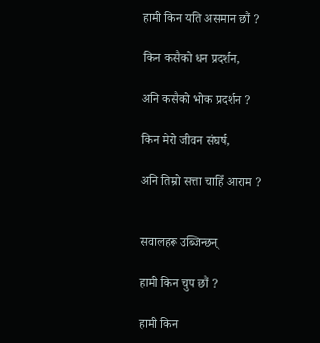हामी किन यति असमान छौं ?

किन कसैको धन प्रदर्शन,

अनि कसैको भोक प्रदर्शन ?

किन मेरो जीवन संघर्ष,

अनि तिम्रो सत्ता चाहिँ आराम ?


सवालहरू उब्जिन्छन्

हामी किन चुप छौं ?

हामी किन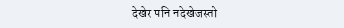देखेर पनि नदेखेजस्तो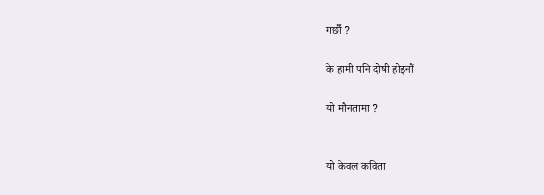गर्छौं ?

के हामी पनि दोषी होइनौं

यो मौनतामा ?


यो केवल कविता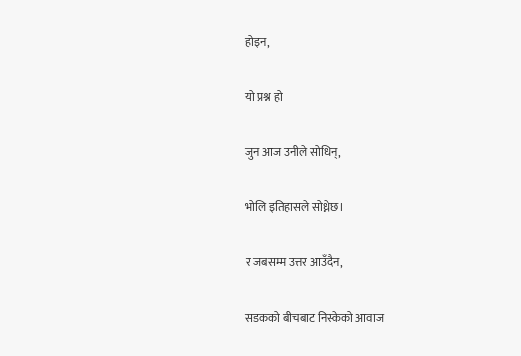होइन,

यो प्रश्न हो

जुन आज उनीले सोधिन्,

भोलि इतिहासले सोध्नेछ।

र जबसम्म उत्तर आउँदैन,

सडकको बीचबाट निस्केको आवाज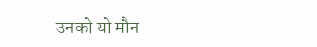उनको यो मौन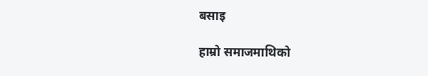बसाइ

हाम्रो समाजमाथिको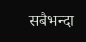सबैभन्दा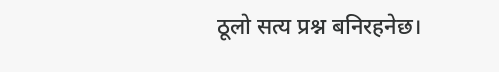ठूलो सत्य प्रश्न बनिरहनेछ।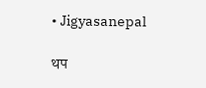• Jigyasanepal

थप